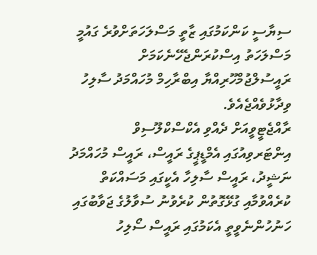ސިޔާސީ ކަންކަމުގައި ޒާތީ މަސްލަހަތަށްވުރެ ގައުމީ މަސްލަހަތު އިސްކުރަންޖެހޭނެކަމަށް ރައީސުލްޖުމްހޫރިއްޔާ އިބްރާހިމް މުހައްމަދު ސާލިހު ވިދާޅުވެއްޖެއެވެ.
ރާއްޖެޓީވީއަށް ދެއްވި އެކްސްކްލޫސިވް އިންޓަރވިއުގައި އެމްޑީޕީގެ ރައީސް، ރައީސް މުހައްމަދު ނަޝީދު، ރައީސް ސާލިހާ އެކީގައި މަސައްކަތް ކުރެއްވުމާއި ގުޅޭގޮތުން ކުރެވުނު ސުވާލުގެ ޖަވާބުގައި ހަނުހުންނެވީތީ އެކަމުގައި ރައީސް ސޯލިހު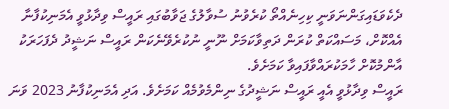ދެކެވަޑައިގަންނަވަނީ ކިހިނެއްތޯ ކުރެވުނު ސުވާލުގެ ޖަވާބުގައި ރައީސް ވިދާޅުވީ އެމަނިކުފާނާ އެއްކޮށް، މަސައްކަތް ކުރަން ދަތިވާކަމަށް ނޫނީ ނުކުރެވޭނެކަން ރައީސް ނަޝީދު ދެފަހަރަކު އާންމުކޮށް ހާމަކުރައްވާފައިވާ ކަމަށެވެ.
ރައީސް ވިދާޅުވީ އެއީ ރައީސް ނަޝީދުގެ ނިންމެވުމެއް ކަމަށެވެ. އަދި އެމަނިކުފާނު 2023 ވަނަ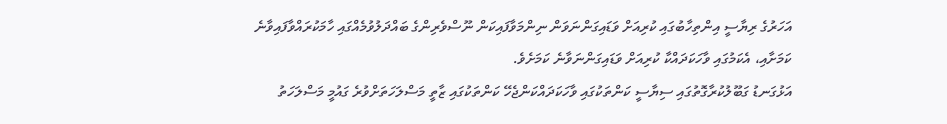އަހަރުގެ ރިޔާސީ އިންތިހާބުގައި ކުރިއަށް ވަޑައިގަންނަވަން ނިންމަވާފައިކަން ނޫސްވެރިންގެ ބައްދަލުވުމެއްގައި ހާމަކުރައްވާފައިވާނެ ކަމަށާއި، އެކަމުގައި ވާހަކަދައްކާ ކުރިއަށް ވަޑައިގަންނަވާނެ ކަމަށެވެ.
އަޅުގަނޑު ގަބޫލުކުރާގޮތުގައި ސިޔާސީ ކަންތަކުގައި ވާހަކަދައްކަންޖެހޭ ކަންތަކުގައި ޒާތީ މަސްލަހަތަށްވުރެ ގައުމީ މަސްލަހަތު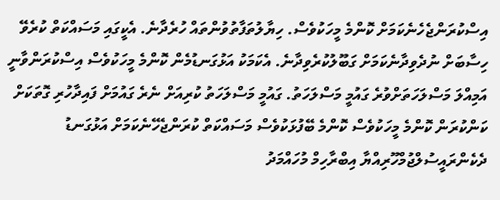އިސްކުރަންޖެހެނެކަމަށް ކޮންމެ މީހަކުވެސް. ހިޔާލުތަފާތުވުންތައް ހުރެދާނެ. އެކީގައި މަސައްކަތް ކުރެވޭ ހިސާބަށް ނުދެވިދާނެކަމަށް ގަބޫލުކުރެވިދާނެ. އެކަމަކު އަޅުގަނޑުމެން ކޮންމެ މީހަކުވެސް އިސްކުރަންވާނީ އަމިއްލަ މަސްލަހަތަށްވުރެ ގައުމީ މަސްލަހަތު. ގައުމީ މަސްލަހަތު ކުރިއަށް ނެރެ ގައުމަށް ފައިދާހުރި ގޮތަކަށް ކަންކުރަން ކޮންމެ މީހަކުވެސް ކޮންމެ ބޭފުޅަކުވެސް މަސައްކަތް ކުރަންޖެހޭނެކަމަށް އަޅުގަނޑު ދެކެންރައީސުލްޖުމްހޫރިއްޔާ އިބްރާހިމް މުހައްމަދު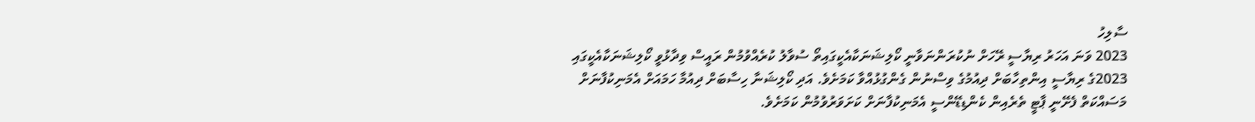ސާލިހު
2023 ވަނަ އަހަރު ރިޔާސީ ރޭހަށް ނުކުރަންނަވާނީ ކޯލިޝަނަކާއެކީގައިތޯ ސުވާލު ކުރެއްވުމުން ރައީސް ވިދާޅުވީ ކޯލިޝަނަކާއެކީގައި 2023ގެ ރިޔާސީ އިންތިހާބަށް ދިއުމުގެ ވިސްނުން ގެންގުޅުއްވާ ކަމަށެވެ. އަދި ކޯލިޝަނާ ހިސާބަށް ދިއުމާ ހަމައަށް އެމަނިކުފާނަށް މަސައްކަތް ފެށޭނީ ޕާޓީ ތެރެއިން ކެންޑިޑޭންސީ އެމަނިކުފާނަށް ކަށަވަރުވުމުން ކަމަށެވެ.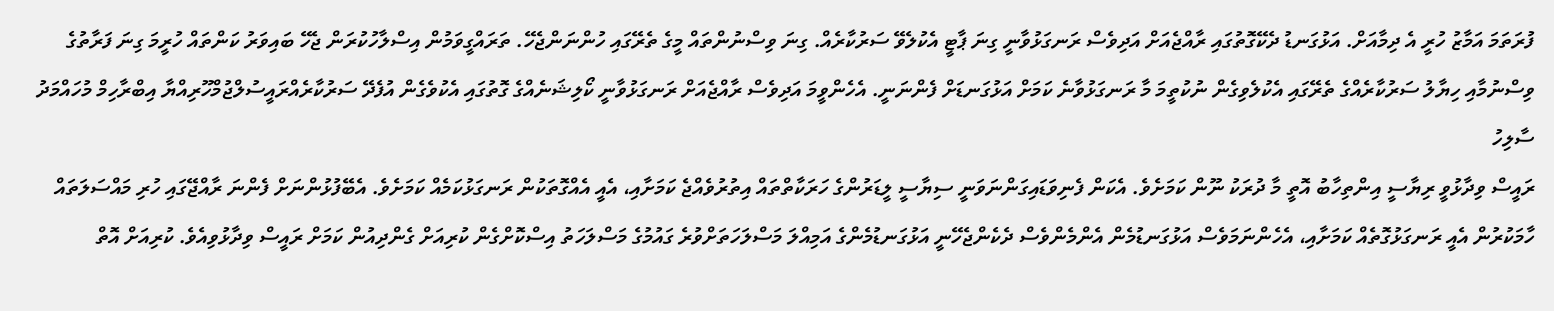ފުރަތަމަ އަމާޒު ހުރީ އެ ދިމާއަށް. އަޅުގަނޑު ދެކޭގޮތުގައި ރާއްޖެއަށް އަދިވެސް ރަނގަޅުވާނީ ގިނަ ޕާޓީ އެކުލެވޭ ސަރުކާރެއް. ގިނަ ވިސްނުންތައް މީގެ ތެރޭގައި ހުންނަންޖެހޭ. ތަރައްގީވަމުން އިސްލާހުކުރަން ޖެހޭ ބައިވަރު ކަންތައް ހުރީމަ ގިނަ ފަރާތުގެ ވިސްނުމާއި ހިޔާލު ސަރުކާރެއްގެ ތެރޭގައި އެކުލެވިގެން ނުކުތީމަ މާ ރަނގަޅުވާނެ ކަމަށް އަޅުގަނޑަށް ފެންނަނީ. އެހެންވީމަ އަދިވެސް ރާއްޖެއަށް ރަނގަޅުވާނީ ކޯލިޝަނެއްގެ ގޮތުގައި އެކުވެގެން އުފެދޭ ސަރުކާރެއްރައީސުލްޖުމްހޫރިއްޔާ އިބްރާހިމް މުހައްމަދު ސާލިހު
ރައީސް ވިދާޅުވީ ރިޔާސީ އިންތިހާބު އޮތީ މާ ދުރަކު ނޫން ކަމަށެވެ. އެކަން ފެނިވަޑައިގަންނަވަނީ ސިޔާސީ ލީޑަރުންގެ ހަރަކާތްތައް އިތުރުވެއްޖެ ކަމަށާއި، އެއީ އެއްގޮތަކުން ރަނގަޅުކަމެއް ކަމަށެވެ. އެބޭފުޅުންނަށް ފެންނަ ރާއްޖޭގައި ހުރި މައްސަލަތައް ހާމަކުރުން އެއީ ރަނގަޅުގޮތެއް ކަމަށާއި، އެހެންނަމަވެސް އަޅުގަނޑުމެން އެންމެންވެސް ދެކެންޖެހޭނީ އަޅުގަނޑުމެންގެ އަމިއްލަ މަސްލަހަތަށްވުރެ ގައުމުގެ މަސްލަހަތު އިސްކޮށްގެން ކުރިއަށް ގެންދިއުން ކަމަށް ރައީސް ވިދާޅުވިއެވެ. ކުރިއަށް އޮތް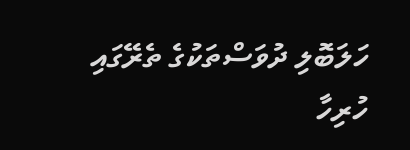ހަލަބޮލި ދުވަސްތަކުގެ ތެރޭގައި ހުރިހާ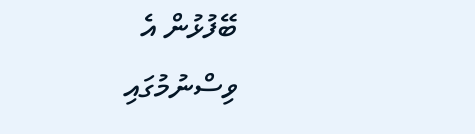ބޭފުޅުން އެ ވިސްނުމުގައި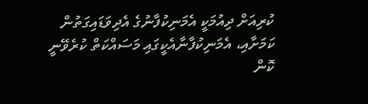ކުރިއަށް ދިއުމަކީ އެމަނިކުފާނުގެ އެދިވަޑައިގަތުން ކަމަށާއި، އެމަނިކުފާނާއެކީގައި މަސައްކަތް ކުރެވޭނީ ކޮން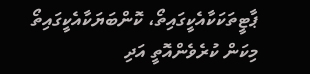ޕާޓީތަކަކާއެކީގައިތޯ، ކޮންބަޔަކާއެކީގައިތޯ މިކަން ކުރެވެންއޮތީ އަދި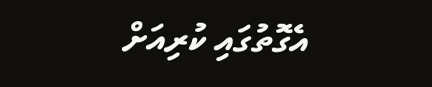އެގޮތުގައި ކުރިއަށް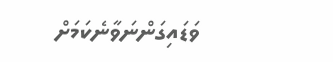ވަޑައިގަންނަވާނެކަމަށް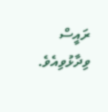ރައީސް ވިދާޅުވިއެވެ.